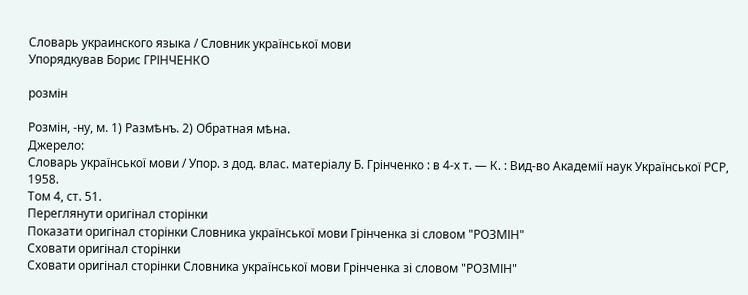Словарь украинского языка / Словник української мови
Упорядкував Борис ГРІНЧЕНКО

розмін

Розмін, -ну, м. 1) Размѣнъ. 2) Обратная мѣна.
Джерело:
Словарь української мови / Упор. з дод. влас. матеріалу Б. Грінченко : в 4-х т. — К. : Вид-во Академії наук Української РСР, 1958.
Том 4, ст. 51.
Переглянути оригінал сторінки
Показати оригінал сторінки Словника української мови Грінченка зі словом "РОЗМІН"
Сховати оригінал сторінки
Сховати оригінал сторінки Словника української мови Грінченка зі словом "РОЗМІН"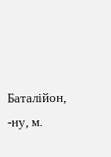Баталійон, -ну, м.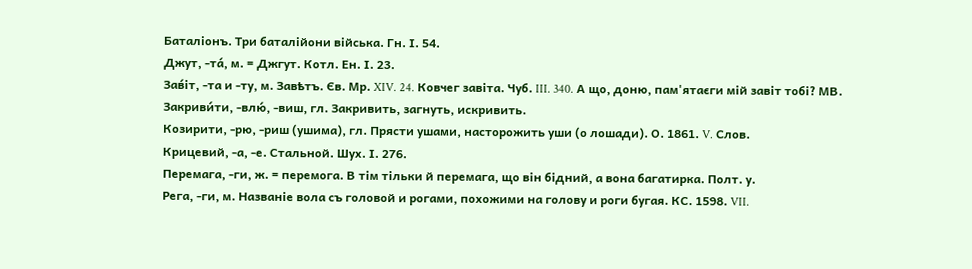Баталіонъ. Три баталійони війська. Гн. І. 54.
Джут, -та́, м. = Джгут. Котл. Ен. І. 23.
Зав́іт, -та и -ту, м. Завѣтъ. Єв. Мр. XIV. 24. Ковчег завіта. Чуб. III. 340. А що, доню, пам'ятаєги мій завіт тобі? МВ.
Закриви́ти, -влю́, -виш, гл. Закривить, загнуть, искривить.
Козирити, -рю, -риш (ушима), гл. Прясти ушами, насторожить уши (о лошади). О. 1861. V. Слов.
Крицевий, -а, -е. Стальной. Шух. І. 276.
Перемага, -ги, ж. = перемога. В тім тільки й перемага, що він бідний, а вона багатирка. Полт. у.
Рега, -ги, м. Названіе вола съ головой и рогами, похожими на голову и роги бугая. КС. 1598. VII.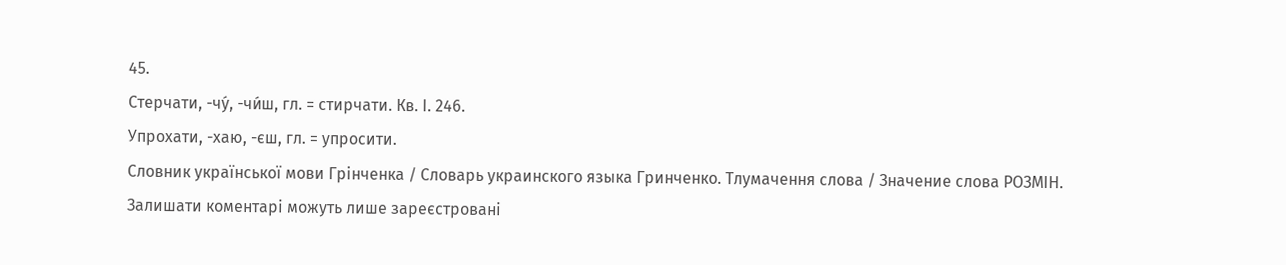45.
Стерчати, -чу́, -чи́ш, гл. = стирчати. Кв. І. 246.
Упрохати, -хаю, -єш, гл. = упросити.
Словник української мови Грінченка / Словарь украинского языка Гринченко. Тлумачення слова / Значение слова РОЗМІН.
Залишати коментарі можуть лише зареєстровані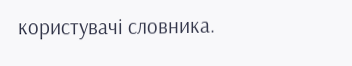користувачі словника.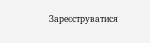Зареєструватися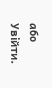або Увійти.